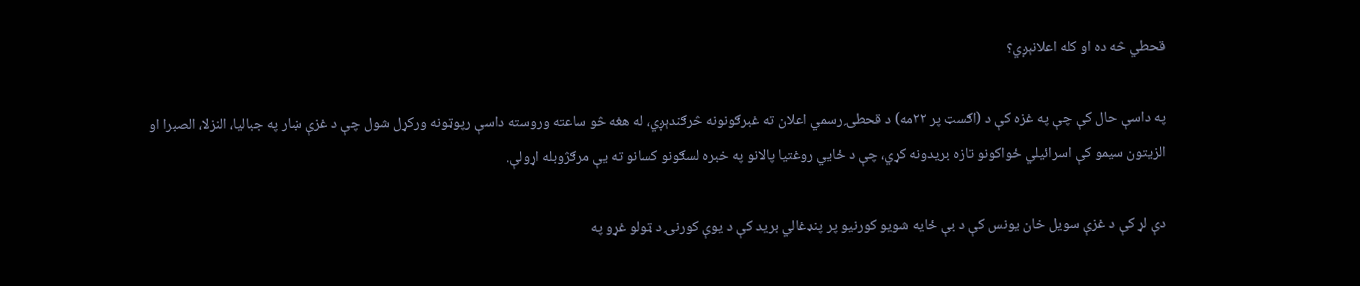قحطي څه ده او کله اعلانېږي؟

په داسې حال کې چې په غزه کې د (اګسټ پر ۲۲مه) د قحطۍ رسمي اعلان ته غبرګونونه څرګندېږي، له هغه څو ساعته وروسته داسې رپوټونه ورکړل شول چې د غزې ښار په جبالیا، النزلا، الصبرا او الزیتون سیمو کې اسرائیلي ځواکونو تازه بریدونه کړي، چې د ځايي روغتیا پالانو په خبره لسګونو کسانو ته یې مرګژوبله اړولې.

دې لړ کې د غزې سویل خان یونس کې د بې ځایه شویو کورنیو پر پنډغالي برید کې د یوې کورنۍ د ټولو غړو په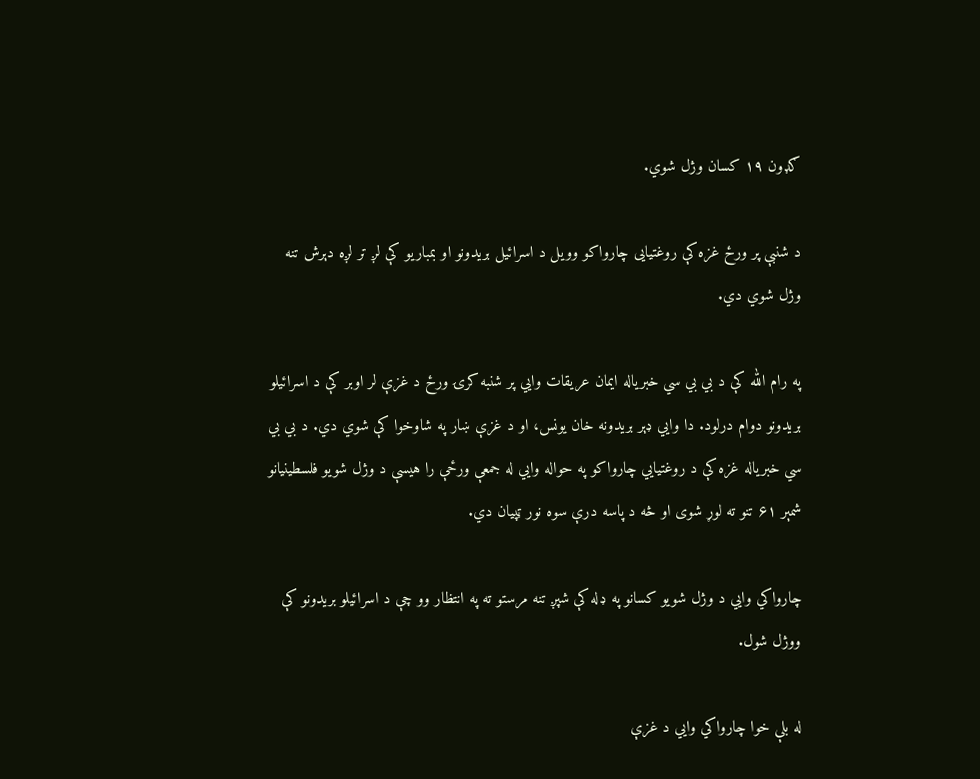ګډون ۱۹ کسان وژل شوي.

د شنبې پر ورځ غزه کې روغتیايی چارواکو وویل د اسرائیل بریدونو او بمباریو کې لږ تر لږه دېرش تنه وژل شوي دي.

په رام الله کې د بي بي سي خبریاله ایمان عریقات وايي پر شنبه کرۍ ورځ د غزې لر اوبر کې د اسرائیلو بریدونو دوام درلود. دا وایي ډېر بریدونه خان یونس، او د غزې ښار په شاوخوا کې شوي دي. د بي بي سي خبریاله غزه کې د روغتیايي چارواکو په حواله وايي له جمعې ورځې را هیسې د وژل شویو فلسطینیانو شمېر ۶۱ تنو ته لوړ شوی او څه د پاسه درې سوه نور ټپیان دي.

چارواکي وايي د وژل شویو کسانو په ډله کې شپږ تنه مرستو ته په انتظار وو چې د اسرائیلو بریدونو کې ووژل شول.

له بلې خوا چارواکي وايي د غزې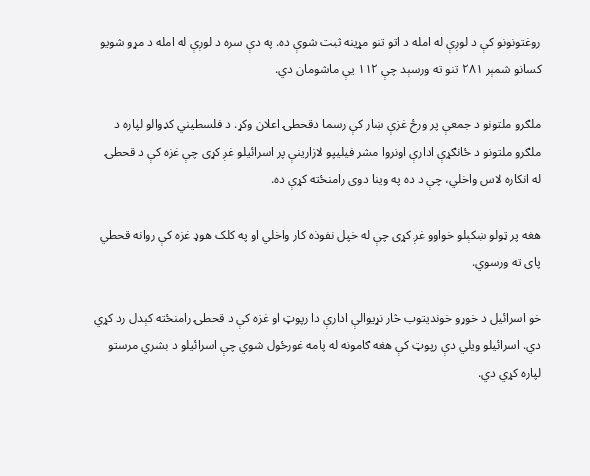روغتونونو کې د لوږې له امله د اتو تنو مړینه ثبت شوې ده. په دې سره د لوږې له امله د مړو شویو کسانو شمېر ۲۸۱ تنو ته ورسېد چې ۱۱۲ یې ماشومان دي.

ملګرو ملتونو د جمعې پر ورځ غزې ښار کې رسما دقحطۍ اعلان وکړ. د فلسطیني کډوالو لپاره د ملګرو ملتونو د ځانګړې ادارې اونروا مشر فیلیپو لازارینې پر اسرائیلو غږ کړی چې غزه کې د قحطۍ له انکاره لاس واخلي، چې د ده په وینا دوی رامنځته کړې ده.

هغه پر ټولو ښکېلو خواوو غږ کړی چې له خپل نفوذه کار واخلي او په کلک هوډ غزه کې روانه قحطي پای ته ورسوي.

خو اسرائیل د خوړو خوندیتوب څار نړیوالې ادارې دا رپوټ او غزه کې د قحطۍ رامنځته کېدل رد کړي دي. اسرائیلو ویلي دې رپوټ کې هغه ګامونه له پامه غورځول شوي چې اسرائیلو د بشري مرستو لپاره کړي دي.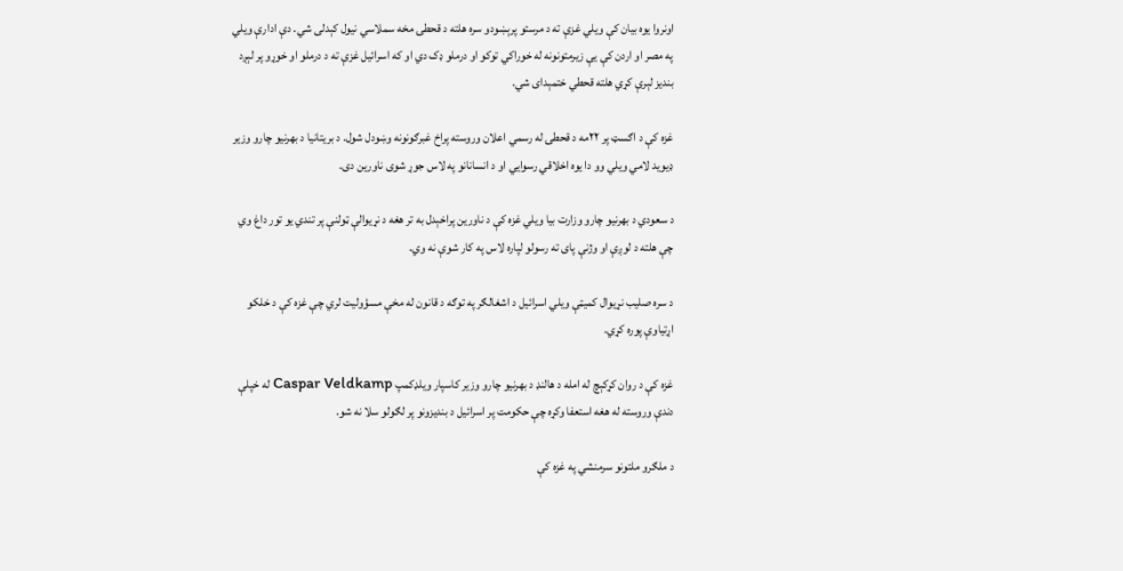اونروا یوه بیان کې ویلي غزې ته د مرستو پرېښودو سره هلته د قحطۍ مخه سملاسي نیول کېدلی شي. دې ادارې ویلي په مصر او اردن کې یې زیرمتونونه له خوراکي توکو او درملو ډک دي او که اسرائیل غزې ته د درملو او خوړو پر لېږد بندیز لېرې کړي هلته قحطي ختمېدای شي.

غزه کې د اګسټ پر ۲۲مه د قحطۍ له رسمي اعلان وروسته پراخ غبرګونونه وښودل شول. د بریتانیا د بهرنیو چارو وزیر ډیوید لامي ویلي وو دا یوه اخلاقي رسوايي او د انسانانو په لاس جوړ شوی ناورین دی.

د سعودي د بهرنیو چارو وزارت بیا ویلي غزه کې د ناورین پراخېدل به تر هغه د نړیوالې ټولنې پر تندي یو تور داغ وي چې هلته د لوږې او وژنې پای ته رسولو لپاره لاس په کار شوې نه وي.

د سره صلیب نړیوال کمیټې ویلي اسرائیل د اشغالګر په توګه د قانون له مخې مسؤولیت لري چې غزه کې د خلکو اړتیاوې پوره کړي.

غزه کې د روان کړکېچ له امله د هالنډ د بهرنیو چارو وزیر کاسپار ویلډکمپ Caspar Veldkamp له خپلې دندې وروسته له هغه استعفا وکړه چې حکومت پر اسرائیل د بندیزونو پر لګولو سلا نه شو.

د ملګرو ملتونو سرمنشي په غزه کې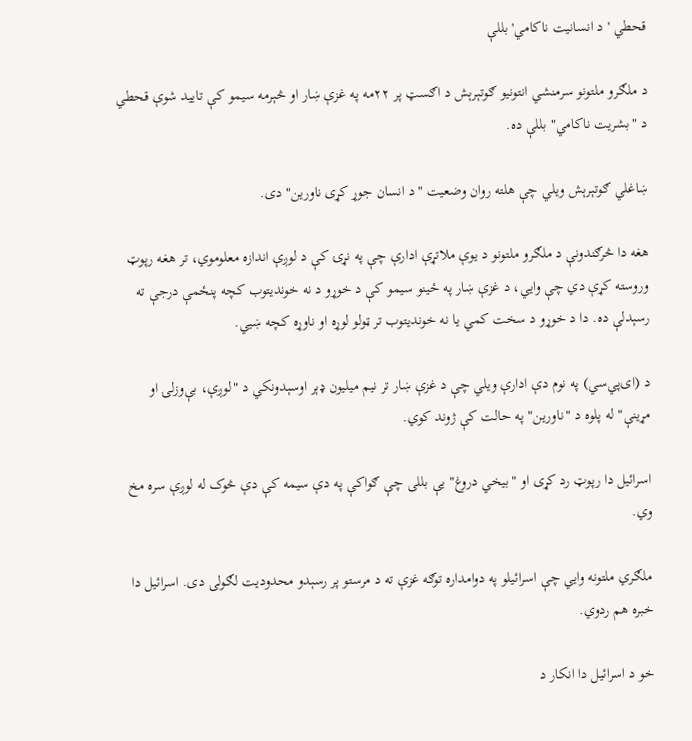قحطي 'د انسانیت ناکامي' بللې

د ملګرو ملتونو سرمنشي انتونیو ګوتېرېش د اګسټ پر ۲۲مه په غزې ښار او څېرمه سیمو کې تایید شوې قحطي د "بشریت ناکامي" بللې ده.

ښاغلي ګوتېرېش ویلي چې هلته روان وضعیت "د انسان جوړ کړی ناورین" دی.

هغه دا څرګندونې د ملګرو ملتونو د یوې ملاتړې ادارې چې په نړۍ کې د لوږې اندازه معلوموي، تر هغه رپوټ وروسته کړې دي چې وايي، د غزې ښار په ځينو سیمو کې د خوړو د نه خوندیتوب کچه پنځمې درجې ته رسېدلې ده. دا د خوړو د سخت کمي یا نه خوندیتوب تر ټولو لوړه او ناوړه کچه ښيي.

د (ای‌پي‌سي) په نوم دې ادارې ویلي چې د غزې ښار تر نیم میلیون ډېر اوسېدونکي د "لوږې، بې‌وزلۍ او مړینې" له پلوه د "ناورین" په حالت کې ژوند کوي.

اسرائيل دا رپوټ رد کړی او "بيخي دروغ" یې بللی چې ګواکې په دې سیمه کې دې څوک له لوږې سره مخ وي.

ملګري ملتونه وایي چې اسرائيلو په دوامداره توګه غزې ته د مرستو پر رسېدو محدودیت لګولی دی. اسرائيل دا خبره هم ردوي.

خو د اسرائيل دا انکار د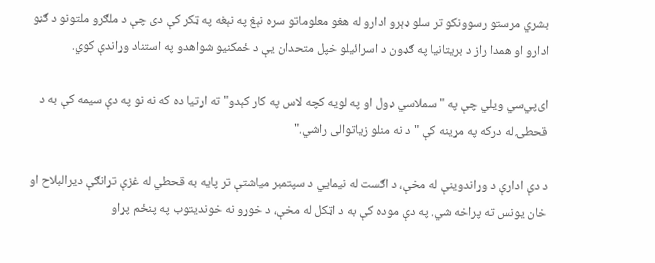بشري مرستو رسوونکو تر سلو ډېرو ادارو له هغو معلوماتو سره نېغ په نېغه په ټکر کې دی چې د ملګرو ملتونو د ګڼو ادارو او همدا راز د بریتانیا په ګډون د اسرائيلو خپل متحدان یې د ځمکنیو شواهدو په استناد وړاندې کوي.

ای‌پي‌سي ویلي چې په "سملاسي ډول او په لویه کچه لاس په کار کېدو" ته اړتیا ده که نه نو په دې سیمه کې به د قحطۍ له درکه په مړینه کې "د نه منلو زیاتوالی راشي."

د دې ادارې د وړاندوینې له مخې، د اګست له نیمايي د سپتمبر میاشتې تر پایه به قحطي له غزې تړانګې دیرالبلاح او خان یونس ته پراخه شي. په دې موده کې به د اټکل له مخې، د خوړو نه خوندیتوب په پنځم پړاو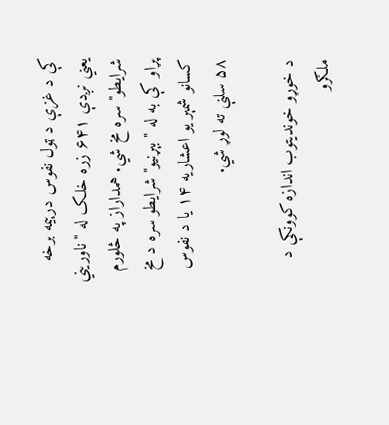کې د غزې د ټول نفوس درېیمه برخه یعني نږدې ۶۴۱ زره خلک له "ناوریني شرایطو" سره مخ شي. همداراز په څلورم پړاو کې به له "بېړنیو" شرايطو سره د مخ کسانو شمېر یو اعشاریه ۱۴ یا د نفوس ۵۸ سلنې ته لوړ شي.

د خوړو خوندیتوب اندازه کوونکې د ملګرو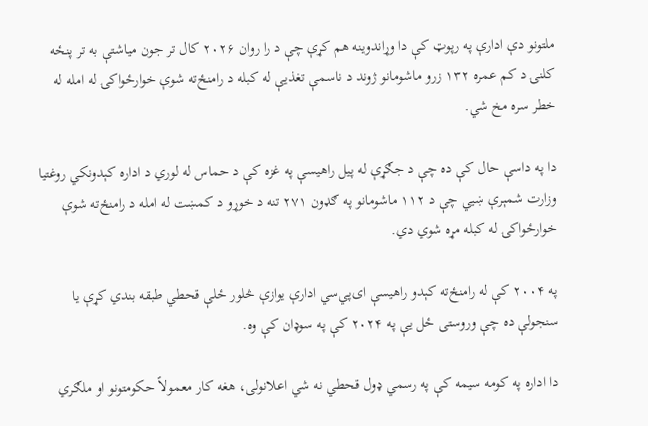ملتونو دې ادارې په رپوټ کې دا وړاندوینه هم کړې چې د را روان ۲۰۲۶ کال تر جون میاشتې به تر پنځه کلنۍ د کم عمره ۱۳۲ زرو ماشومانو ژوند د ناسمې تغذیې له کبله د رامنځ‌ته شوې خوارځواکۍ له امله له خطر سره مخ شي.

دا په داسې حال کې ده چې د جګړې له پیل راهیسې په غزه کې د حماس له لوري د اداره کېدونکي روغتیا وزارت شمېرې ښيي چې د ۱۱۲ ماشومانو په ګډون ۲۷۱ تنه د خوړو د کمښت له امله د رامنځ‌ته شوې خوارځواکۍ له کبله مړه شوي دي.

په ۲۰۰۴ کې له رامنځ‌ته کېدو راهیسې ای‌پي‌سي ادارې یوازې څلور ځلې قحطي طبقه بندي کړې یا سنجولې ده چې وروستی ځل یې په ۲۰۲۴ کې په سوډان کې وه.

دا اداره په کومه سیمه کې په رسمي ډول قحطي‌ نه شي اعلانولی، هغه کار معمولاً حکومتونو او ملګري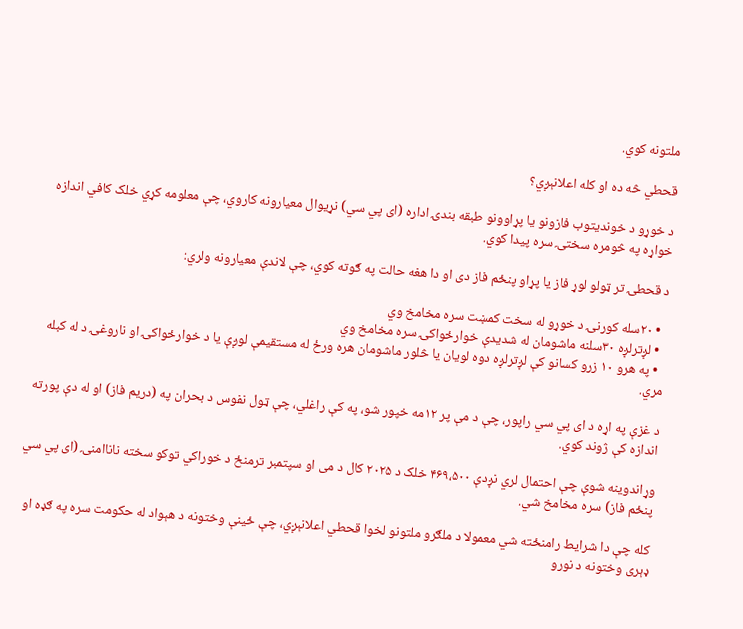ملتونه کوي.

قحطي څه ده او کله اعلانېږي؟

د خوړو د خوندیتوب فازونو یا پړاوونو طبقه بندۍ اداره (ای پي سي) نړیوال معیارونه کاروي، چې معلومه کړي خلک کافي اندازه خواړه په څومره سختۍ سره پیدا کوي.

د قحطۍ تر ټولو لوړ فاز یا پړاو پنځم فاز دی او دا هغه حالت په ګوته کوي، چې لاندې معیارونه ولري:

  • ۲۰سله کورنۍ د خوړو له سخت کمښت سره مخامخ وي
  • لږترلږه ۳۰سلنه ماشومان له شدیدې خوارځواکۍ سره مخامخ وي
  • په هرو ۱۰ زرو کسانو کې لږترلږه دوه لویان یا څلور ماشومان هره ورځ له مستقیمې لوږې یا د خوارځواکۍ او ناروغۍ د له کبله مري.

د غزې په اړه د ای پي سي راپور، چې د مې پر ۱۲مه خپور شو، په کې راغلي، چې ټول نفوس د بحران په (دریم فاز) او له دې پورته اندازه کې ژوند کوي.

وړاندوینه شوې چې احتمال لري نږدې ۴۶۹،۵۰۰ خلک د ۲۰۲۵ کال د می او سپتمبر ترمنځ د خوراکي توکو سخته ناناامنۍ (ای پي سي پنځم فاز) سره مخامخ شي.

کله چې دا شرایط رامنځته شي معمولا د ملګرو ملتونو لخوا قحطي اعلانېږي، چې ځینې وختونه د هېواد له حکومت سره په ګډه او ډېری وختونه د نورو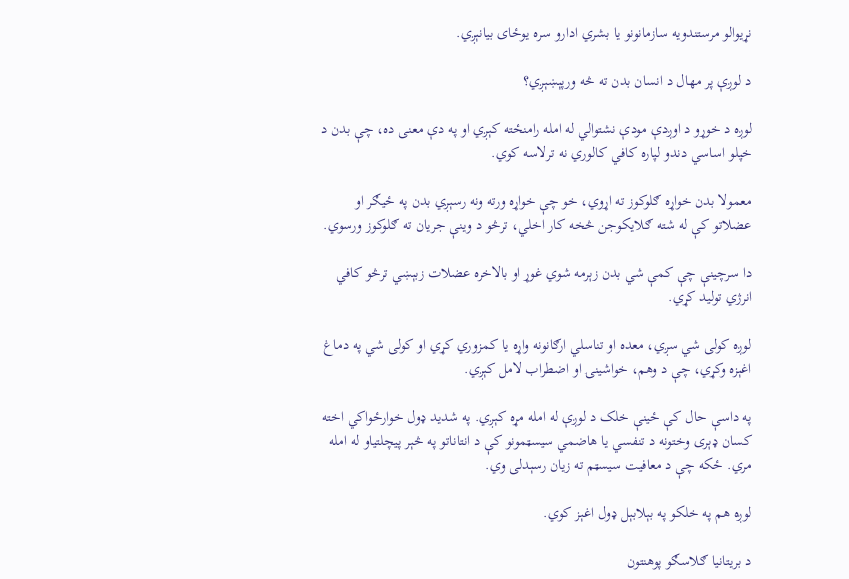نړیوالو مرستندویه سازمانونو یا بشري ادارو سره یوځای بیانېږي.

د لوږې پر مهال د انسان بدن ته څه ورپېښېږي؟

لوږه د خوړو د اوږدې مودې نشتوالي له امله رامنځته کېږي او په دې معنی ده، چې بدن د خپلو اساسي دندو لپاره کافي کالوري نه ترلاسه کوي.

معمولا بدن خواړه ګلوکوز ته اړوي، خو چې خواړه ورته ونه رسېږي بدن په ځیګر او عضلاتو کې له شته ګلایکوجن څخه کار اخلي، ترڅو د وینې جریان ته ګلوکوز ورسوي.

دا سرچینې چې کمې شي بدن زېرمه شوي غوړ او بالاخره عضلات زبېښي ترڅو کافي انرژي تولید کړي.

لوږه کولی شي سږي، معده او تناسلي ارګانونه واړه یا کمزوري کړي او کولی شي په دماغ اغېزه وکړي، چې د وهم، خواشینۍ او اضطراب لامل کېږي.

په داسې حال کې ځینې خلک د لوږې له امله مړه کېږي. په شدید ډول خوارځواکي اخته کسان ډېری وختونه د تنفسي یا هاضمي سیسټمونو کې د انتاناتو په څېر پیچلتیاو له امله مري. ځکه چې د معافیت سیسټم ته زیان رسېدلی وي.

لوږه هم په خلکو په بېلابېل ډول اغېز کوي.

د بریتانیا ګلاسګو پوهنتون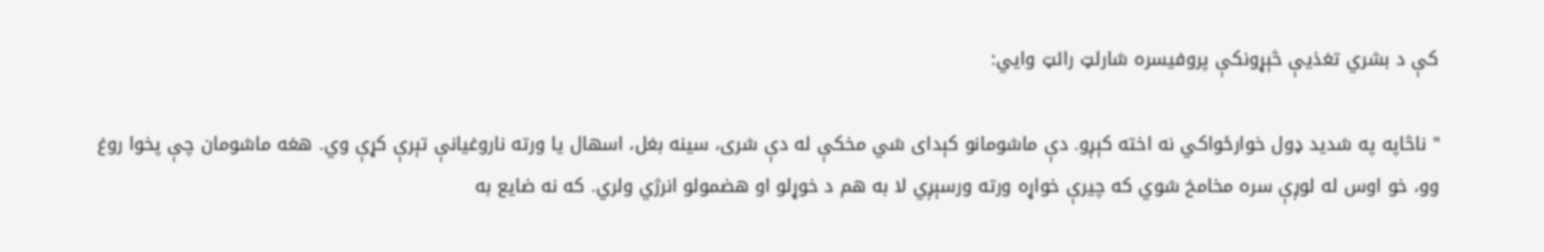کې د بشري تغذیې څېړونکې پروفیسره شارلټ رائټ وايي:

" ناڅاپه په شدید ډول خوارځواکي نه اخته کېږو. دې ماشومانو کېدای شي مخکې له دې شری، سینه بغل، اسهال یا ورته ناروغیانې تېرې کړې وي. هغه ماشومان چې پخوا روغ وو، خو اوس له لوږې سره مخامخ شوي که چیرې خواړه ورته ورسېږي لا به هم د خوړلو او هضمولو انرژي ولري. که نه ضایع به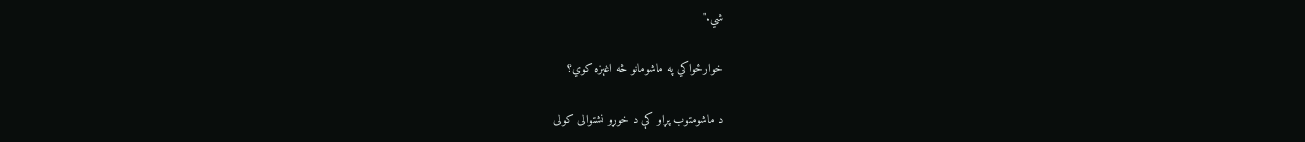شي."

خوارځواکي په ماشومانو څه اغېزه کوي؟

د ماشومتوب پړاو کې د خوړو نشتوالی کولی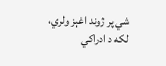شي پر ژوند اغېز ولري، لکه د ادراکي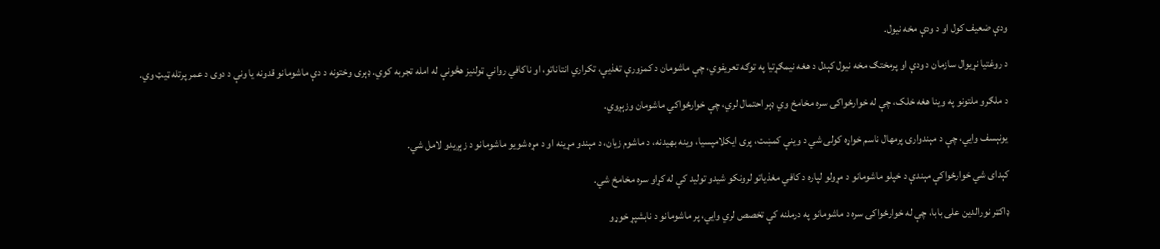ودې ضعیف کول او د ودې مخه نیول.

د روغتیا نړیوال سازمان د ودې او پرمختګ مخه نیول کېدل د هغه نیمګړتیا په توګه تعریفوي، چې ماشومان د کمزورې تغذیې، تکراري انتاناتو، او ناکافي رواني ټولنیز هڅونې له امله تجربه کوي. ډېری وختونه د دې ماشومانو قدونه یا ونې د دوی د عمر پرتله ټیټ وي.

د ملګرو ملتونو په وینا هغه خلک، چې له خوارځواکۍ سره مخامخ وي ډېر احتمال لري، چې خوارځواکي ماشومان وزېږوي.

یونېسف وايي، چې د مېندوارۍ پرمهال ناسم خواړه کولی شي د وینې کمښت، پری ایکلامپسیا، وینه بهیدنه، د ماشوم زیان، د مېندو مړینه او د مړه شویو ماشومانو د زېږیدو لامل شي.

کېدای شي خوارځواکې مېندې د خپلو ماشومانو د مړولو لپاره د کافي مغذياتو لرونکو شیدو تولید کې له کړاو سره مخامخ شي.

ډاکټر نورالدین علی بابا، چې له خوارځواکۍ سره د ماشومانو په درملنه کې تخصص لري وايي، پر ماشومانو د نابشپړ خوړو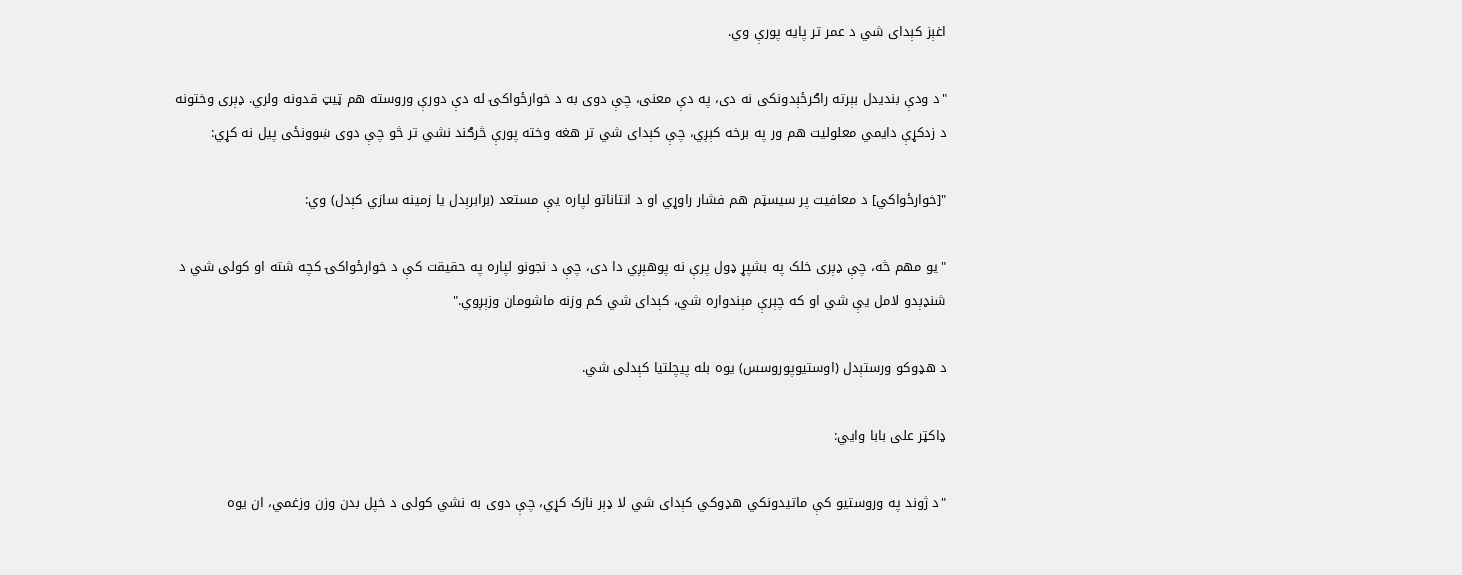اغېز کېدای شي د عمر تر پایه پورې وي.

"د ودې بندیدل بېرته راګرځېدونکی نه دی، په دې معنی، چې دوی به د خوارځواکۍ له دې دورې وروسته هم ټیټ قدونه ولري. ډېری وختونه د زدکړې دایمي معلولیت هم ور په برخه کېږي، چې کېدای شي تر هغه وخته پورې څرګند نشي تر څو چې دوی ښوونځی پیل نه کړي:

"[خوارځواکي] د معافیت پر سیسټم هم فشار راوړي او د انتاناتو لپاره یې مستعد (برابرېدل یا زمینه سازي کېدل) وي:

"یو مهم څه، چې ډېری خلک په بشپړ ډول پرې نه پوهېږي دا دی، چې د نجونو لپاره په حقیقت کې د خوارځواکۍ کچه شته او کولی شي د شنډېدو لامل یې شي او که چېرې مېندواره شي، کېدای شي کم وزنه ماشومان وزېږوي."

د هډوکو ورستېدل (اوستیوپوروسس) یوه بله پیچلتیا کېدلی شي.

ډاکټر علی بابا وايي:

"د ژوند په وروستیو کې ماتیدونکي هډوکي کېدای شي لا ډېر نازک کړي، چې دوی به نشي کولی د خپل بدن وزن وزغمي، ان یوه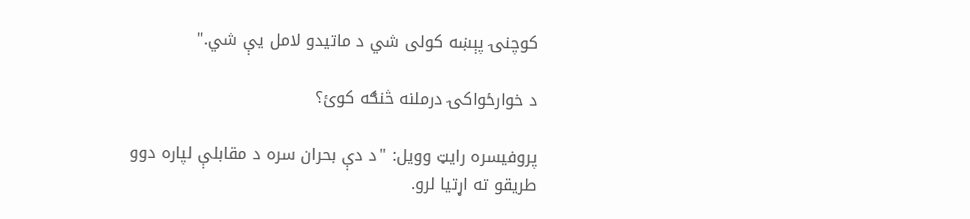کوچنۍ پېښه کولی شي د ماتیدو لامل یې شي."

د خوارځواکۍ درملنه څنګه کوئ؟

پروفیسره رایټ وویل: "د دې بحران سره د مقابلې لپاره دوو طریقو ته اړتیا لرو.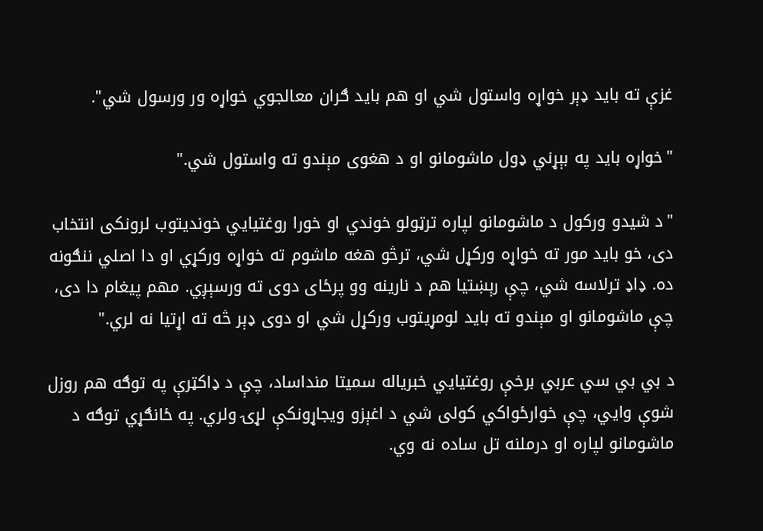غزې ته باید ډېر خواړه واستول شي او هم باید ګران معالجوي خواړه ور ورسول شي".

"خواړه باید په بېړني ډول ماشومانو او د هغوی مېندو ته واستول شي."

"د شیدو ورکول د ماشومانو لپاره ترټولو خوندي او خورا روغتیايي خوندیتوب لرونکی انتخاب دی، خو باید مور ته خواړه ورکړل شي، ترڅو هغه ماشوم ته خواړه ورکړي او دا اصلي ننګونه ده. ډاډ ترلاسه شي، چې رېښتیا هم د نارینه وو پرځای دوی ته ورسېږي. مهم پیغام دا دی، چې ماشومانو او مېندو ته باید لومړیتوب ورکړل شي او دوی ډېر څه ته اړتیا نه لري."

د بي بي سي عربي برخې روغتیايي خبریاله سمیتا منداساد، چې د ډاکټرې په توګه هم روزل شوې وايي، چې خوارځواکي کولی شي د اغېزو ویجاړونکې لړۍ ولري. په ځانګړي توګه د ماشومانو لپاره او درملنه تل ساده نه وي.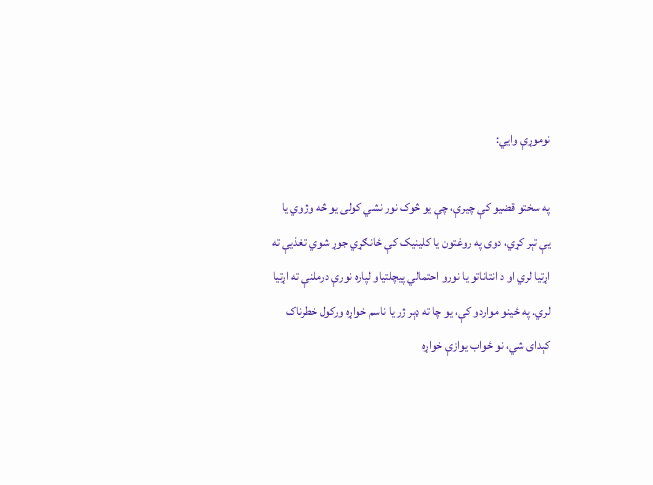نوموړې وايي:

په سختو قضیو کې چیرې، چې یو څوک نور نشي کولی یو څه وژوي‌ یا یې تېر کړي، دوی په روغتون یا کلینیک کې ځانګړي جوړ شوي تغذیې ته اړتیا لري او د انتاناتو یا نورو احتمالي پیچلتیاو لپاره نورې درملنې ته اړتیا لري. په ځینو مواردو کې، یو چا ته ډېر ژر یا ناسم خواړه ورکول خطرناک کېدای شي، نو ځواب یوازې خواړه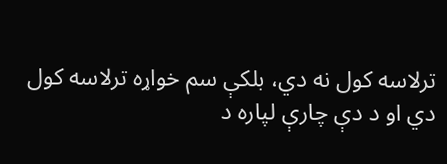ترلاسه کول نه دي، بلکې سم خواړه ترلاسه کول دي او د دې چارې لپاره د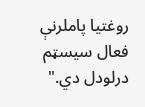روغتیا پاملرنې فعال سیسټم درلودل دي."